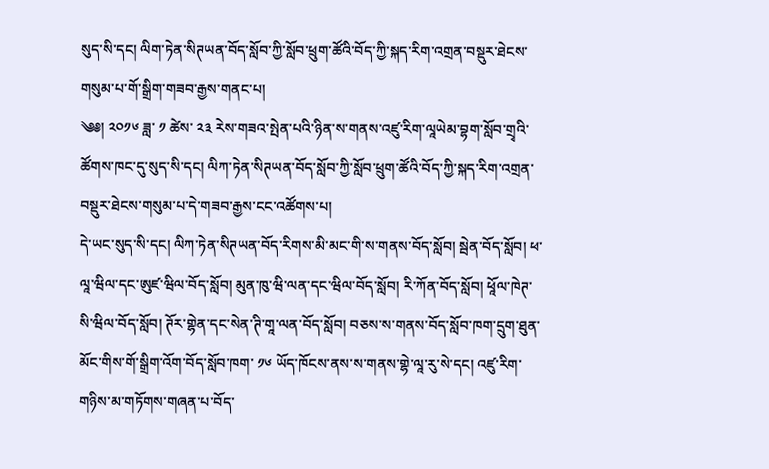སུད་སི་དང། ལིག་ཏེན་སིཊཡན་བོད་སློབ་ཀྱི་སློབ་ཕྲུག་ཚོའི་བོད་ཀྱི་སྐད་རིག་འགྲན་བསྡུར་ཐེངས་གསུམ་པ་གོ་སྒྲིག་གཟབ་རྒྱས་གནང་པ།
༄༅། ༢༠༡༦ ཟླ་ ༡ ཚེས་ ༢༣ རེས་གཟའ་སྤེན་པའི་ཉིན་ས་གནས་འཛུ་རིག་ལཱཡེམ་བྷག་སློབ་གྲྭའི་ཚོགས་ཁང་དུ་སུད་སི་དང། ལིཀ་ཏེན་སིཊཡན་བོད་སློབ་ཀྱི་སློབ་ཕྲུག་ཚོའི་བོད་ཀྱི་སྐད་རིག་འགྲན་བསྡུར་ཐེངས་གསུམ་པ་དེ་གཟབ་རྒྱས་ངང་འཚོགས་པ།
དེ་ཡང་སུད་སི་དང། ལིཀ་ཏེན་སིཊཡན་བོད་རིགས་མི་མང་གི་ས་གནས་བོད་སློབ། སྦེན་བོད་སློབ། ཕ་ལཱ་ཝིལ་དང་ཨུཛ་ཝིལ་བོད་སློབ། མུན་ཁུ་ཝི་ལན་དང་ཝིལ་བོད་སློབ། རི་ཀོན་བོད་སློབ། ཕཱོལ་ཁེཊ་སི་ཝིལ་བོད་སློབ། ཊོར་གྷེན་དང་སེན་ཊི་གཱ་ལན་བོད་སློབ། བཅས་ས་གནས་བོད་སློབ་ཁག་དྲུག་ཐུན་མོང་གིས་གོ་སྒྲིག་འོག་བོད་སློབ་ཁག་ ༡༦ ཡོད་ཁོངས་ནས་ས་གནས་གྷེ་ལཱ་རུ་སེ་དང། འཛུ་རིག་གཉིས་མ་གཏོགས་གཞན་པ་བོད་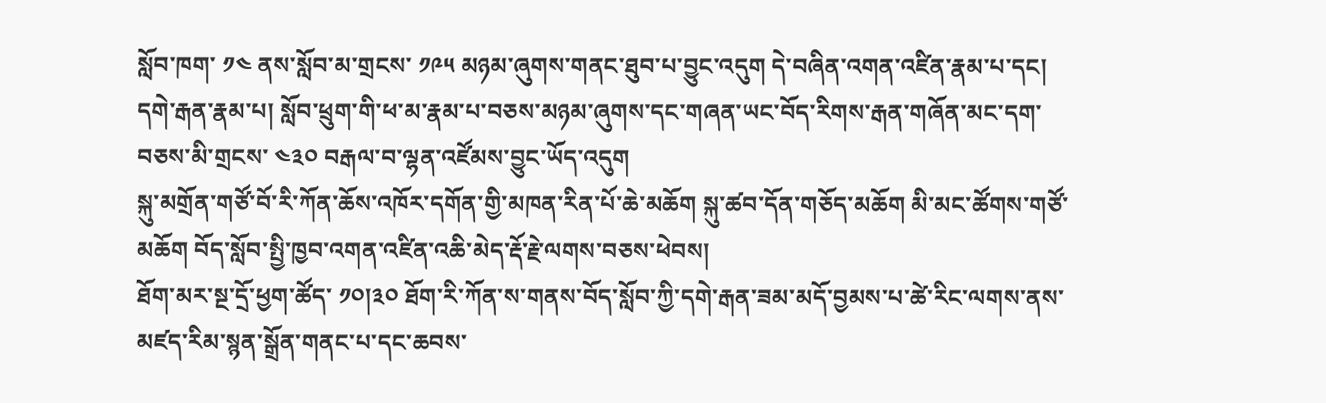སློབ་ཁག་ ༡༤ ནས་སློབ་མ་གྲངས་ ༡༩༥ མཉམ་ཞུགས་གནང་ཐུབ་པ་བྱུང་འདུག དེ་བཞིན་འགན་འཛིན་རྣམ་པ་དང། དགེ་རྒན་རྣམ་པ། སློབ་ཕྲུག་གི་ཕ་མ་རྣམ་པ་བཅས་མཉམ་ཞུགས་དང་གཞན་ཡང་བོད་རིགས་རྒན་གཞོན་མང་དག་བཅས་མི་གྲངས་ ༤༣༠ བརྒལ་བ་ལྷན་འཛོམས་བྱུང་ཡོད་འདུག
སྐུ་མགྲོན་གཙོ་བོ་རི་ཀོན་ཆོས་འཁོར་དགོན་གྱི་མཁན་རིན་པོ་ཆེ་མཆོག སྐུ་ཚབ་དོན་གཅོད་མཆོག མི་མང་ཚོགས་གཙོ་མཆོག བོད་སློབ་སྤྱི་ཁྱབ་འགན་འཛིན་འཆི་མེད་རྡོ་རྗེ་ལགས་བཅས་ཕེབས།
ཐོག་མར་སྔ་དྲོ་ཕྱག་ཚོད་ ༡༠།༣༠ ཐོག་རི་ཀོན་ས་གནས་བོད་སློབ་ཀྱི་དགེ་རྒན་ཟམ་མདོ་བྱམས་པ་ཚེ་རིང་ལགས་ནས་མཛད་རིམ་སྙན་སྒྲོན་གནང་པ་དང་ཆབས་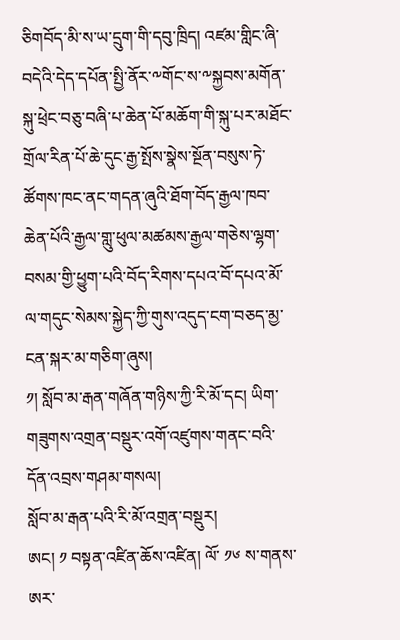ཅིགབོད་མི་ས་ཡ་དྲུག་གི་དབུ་ཁྲིད། འཛམ་གླིང་ཞི་བདེའི་དེད་དཔོན་སྤྱི་ནོར་༸གོང་ས་༸སྐྱབས་མགོན་སྐུ་ཕྲེང་བཅུ་བཞི་པ་ཆེན་པོ་མཆོག་གི་སྐུ་པར་མཐོང་གྲོལ་རིན་པོ་ཆེ་དུང་རྒྱ་སྤོས་སྣེས་སྔོན་བསུས་ཏེ་ཚོགས་ཁང་ནང་གདན་ཞུའི་ཐོག་བོད་རྒྱལ་ཁབ་ཆེན་པོའི་རྒྱལ་གླུ་ཕུལ་མཚམས་རྒྱལ་གཅེས་ལྷག་བསམ་གྱི་ཕྱུག་པའི་བོད་རིགས་དཔའ་བོ་དཔའ་མོ་ལ་གདུང་སེམས་སྐྱེད་ཀྱི་གུས་འདུད་ངག་བཅད་མྱ་ངན་སྐར་མ་གཅིག་ཞུས།
༡། སློབ་མ་རྒན་གཞོན་གཉིས་ཀྱི་རི་མོ་དང། ཡིག་གཟུགས་འགྲན་བསྡུར་འགོ་འཛུགས་གནང་བའི་དོན་འབྲས་གཤམ་གསལ།
སློབ་མ་རྒན་པའི་རི་མོ་འགྲན་བསྡུར།
ཨང། ༡ བསྟན་འཛིན་ཆོས་འཛིན། ལོ་ ༡༦ ས་གནས་ཨར་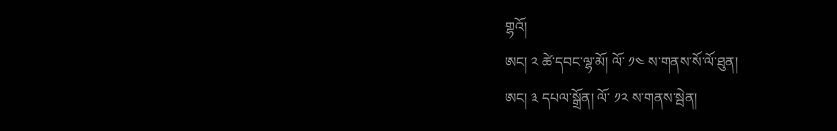གྷའོ།
ཨང། ༢ ཚེ་དབང་ལྷ་མོ། ལོ་ ༡༤ ས་གནས་སོ་ལོ་ཐུན།
ཨང། ༣ དཔལ་སྒྲོན། ལོ་ ༡༢ ས་གནས་སྦེན།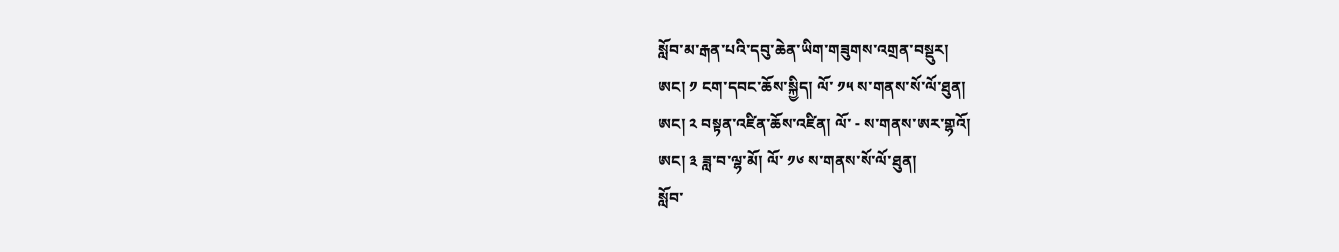སློབ་མ་རྒན་པའི་དབུ་ཆེན་ཡིག་གཟུགས་འགྲན་བསྡུར།
ཨང། ༡ ངག་དབང་ཆོས་སྐྱིད། ལོ་ ༡༥ ས་གནས་སོ་ལོ་ཐུན།
ཨང། ༢ བསྟན་འཛིན་ཆོས་འཛིན། ལོ་ - ས་གནས་ཨར་གྷའོ།
ཨང། ༣ ཟླ་བ་ལྷ་མོ། ལོ་ ༡༦ ས་གནས་སོ་ལོ་ཐུན།
སློབ་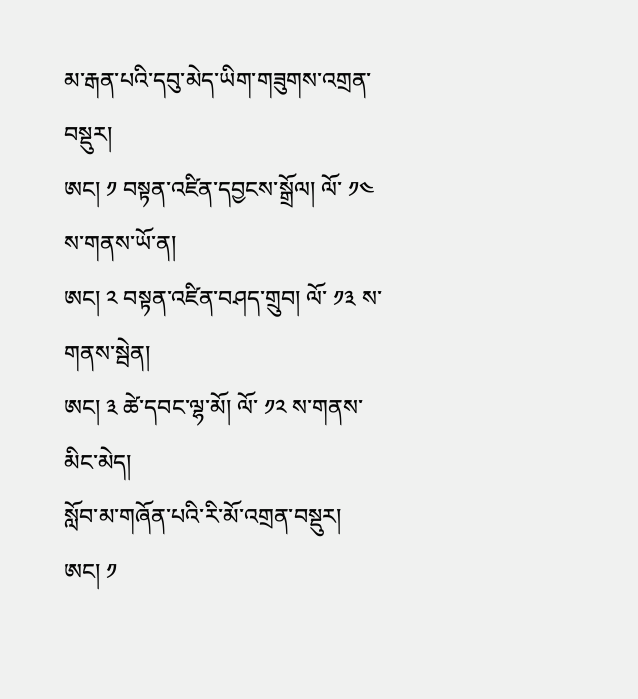མ་རྒན་པའི་དབུ་མེད་ཡིག་གཟུགས་འགྲན་བསྡུར།
ཨང། ༡ བསྟན་འཛིན་དབྱངས་སྒྲོལ། ལོ་ ༡༤ ས་གནས་ཡོ་ན།
ཨང། ༢ བསྟན་འཛིན་བཤད་གྲུབ། ལོ་ ༡༣ ས་གནས་སྦེན།
ཨང། ༣ ཚེ་དབང་ལྷ་མོ། ལོ་ ༡༢ ས་གནས་མིང་མེད།
སློབ་མ་གཞོན་པའི་རི་མོ་འགྲན་བསྡུར།
ཨང། ༡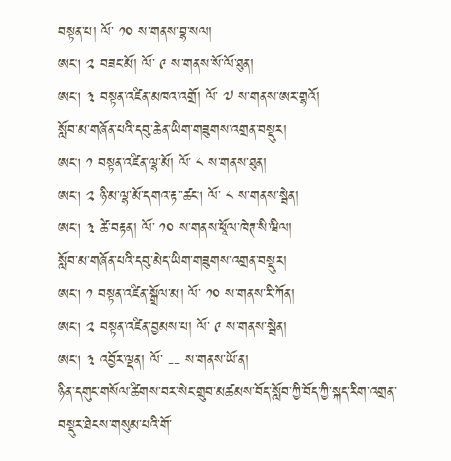བསྟན་པ། ལོ་ ༡༠ ས་གནས་བྷ་སལ།
ཨང། ༢ བཟང་མོ། ལོ་ ༩ ས་གནས་སོ་ལོ་ཐུན།
ཨང། ༣ བསྟན་འཛིན་མཁའ་འགྲོ། ལོ་ ༧ ས་གནས་ཨར་གྷའོ།
སློབ་མ་གཞོན་པའི་དབུ་ཆེན་ཡིག་གཟུགས་འགྲན་བསྡུར།
ཨང། ༡ བསྟན་འཛིན་ལྷ་མོ། ལོ་ ༨ ས་གནས་ཐུན།
ཨང། ༢ ཉི་མ་ལྷ་མོ་དགའ་རྟ་་ཚང། ལོ་ ༨ ས་གནས་སྦེན།
ཨང། ༣ ཚེ་བརྟན། ལོ་ ༡༠ ས་གནས་ཕཱོལ་ཁེཊ་སི་ཝིལ།
སློབ་མ་གཞོན་པའི་དབུ་མེད་ཡིག་གཟུགས་འགྲན་བསྡུར།
ཨང། ༡ བསྟན་འཛིན་སྒྲོལ་མ། ལོ་ ༡༠ ས་གནས་རི་ཀོན།
ཨང། ༢ བསྟན་འཛིན་བྱམས་པ། ལོ་ ༩ ས་གནས་སྦེན།
ཨང། ༣ འབྱོར་ལྡན། ལོ་ -- ས་གནས་ཡོ་ན།
ཉིན་དགུང་གསོལ་ཚིགས་བར་སེང་གྲུབ་མཚམས་བོད་སློབ་ཀྱི་བོད་ཀྱི་སྐད་རིག་འགྲན་བསྡུར་ཐེངས་གསུམ་པའི་གོ་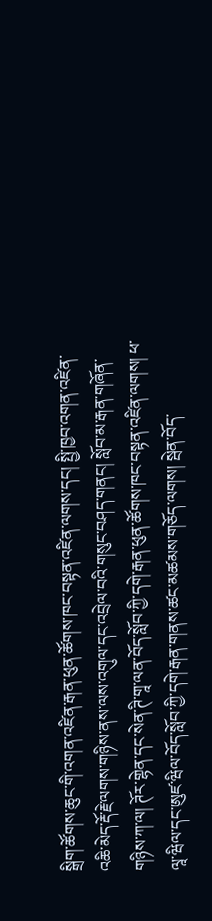སྒྲིག་ཚོགས་ཆུང་གི་འགན་འཛིན་རྒན་ཕུན་ཚོགས་ཁང་བསྟན་འཛིན་ལགས་དང། སྤྱི་ཁྱབ་འགན་འཛིན་འཆི་མེད་རྡོ་རྗེ་ལགས་གཉིས་ནས་ལས་འགུལ་དང་འབྲེལ་བའི་གསུང་བཤད་གནང། སློབ་མ་རྒན་གཞོན་གཉིས་ཀ་ལ། ཊོར་གྷེན་དང་སེན་ཊི་གཱ་ལན་བོད་སློབ་ཀྱི་དགེ་རྒན་ཕུན་ཚོགས་ཁང་བསྟན་འཛིན་ལགས། ཕ་ལཱ་ཝིལ་དང་ཨུཛ་ཝིལ་བོད་སློབ་ཀྱི་དགེ་རྒན་གནས་ཚང་མཚམས་གཅོད་ལགས། སྦེན་བོད་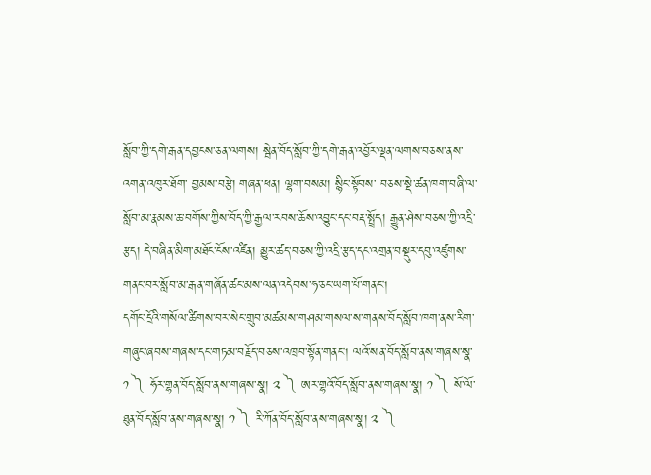སློབ་ཀྱི་དགེ་རྒན་དབྱངས་ཅན་ལགས། སྦེན་བོད་སློབ་ཀྱི་དགེ་རྒན་འབྱོར་ལྡན་ལགས་བཅས་ནས་འགན་འཁུར་ཐོག་ བྱམས་བརྩེ། གཞན་ཕན། ལྷག་བསམ། སྙིང་སྟོབས་ བཅས་སྡེ་ཚན་ཁག་བཞི་ལ་སློབ་མ་རྣམས་ཆ་བགོས་ཀྱིས་བོད་ཀྱི་རྒྱལ་རབས་ཆོས་འབྱུང་དང་བརྡ་སྤྲོད། རྒྱུན་ཤེས་བཅས་ཀྱི་འདྲི་རྩད། དེ་བཞིན་མིག་མཐོང་ངོས་འཛིན། མྱུར་ཚད་བཅས་ཀྱི་འདྲི་རྩད་དང་འགྲན་བསྡུར་དབུ་འཛུགས་གནང་བར་སློབ་མ་རྒན་གཞོན་ཚང་མས་ལན་འདེབས་ཧ་ཅང་ཡག་པོ་གནང།
དགོང་དྲོའི་གསོལ་ཚིགས་བར་སེང་གྲུབ་མཚམས་གཤམ་གསལ་ས་གནས་བོད་སློབ་ཁག་ནས་རིག་གཞུང་ཞབས་གཞས་དང་གཏམ་བརྗོད་བཅས་འཁྲབ་སྟོན་གནང། ལའོ་སན་བོད་སློབ་ནས་གཞས་སྣ་ ༡ ༽ ཧོར་གྷན་བོད་སློབ་ནས་གཞས་སྣ། ༢ ༽ ཨར་གྷའོ་བོད་སློབ་ནས་གཞས་སྣ། ༡ ༽ སོ་ལོ་ཐུན་བོད་སློབ་ནས་གཞས་སྣ། ༡ ༽ རི་ཀོན་བོད་སློབ་ནས་གཞས་སྣ། ༢ ༽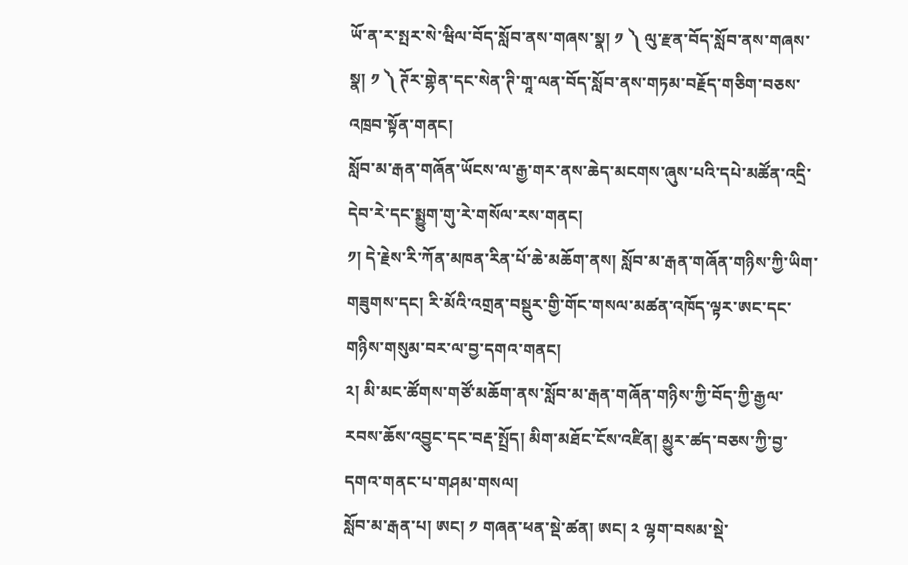ཡོ་ན་ར་སྤར་སེ་ཝིལ་བོད་སློབ་ནས་གཞས་སྣ། ༡ ༽ ལུ་རྫན་བོད་སློབ་ནས་གཞས་སྣ། ༡ ༽ ཊོར་གྷེན་དང་སེན་ཊི་གཱ་ལན་བོད་སློབ་ནས་གཏམ་བརྗོད་གཅིག་བཅས་འཁྲབ་སྟོན་གནང།
སློབ་མ་རྒན་གཞོན་ཡོངས་ལ་རྒྱ་གར་ནས་ཆེད་མངགས་ཞུས་པའི་དཔེ་མཚོན་འདྲི་དེབ་རེ་དང་སྨྱུག་གུ་རེ་གསོལ་རས་གནང།
༡། དེ་རྗེས་རི་ཀོན་མཁན་རིན་པོ་ཆེ་མཆོག་ནས། སློབ་མ་རྒན་གཞོན་གཉིས་ཀྱི་ཡིག་གཟུགས་དང། རི་མོའི་འགྲན་བསྡུར་གྱི་གོང་གསལ་མཚན་འཁོད་ལྟར་ཨང་དང་གཉིས་གསུམ་བར་ལ་བྱ་དགའ་གནང།
༢། མི་མང་ཚོགས་གཙོ་མཆོག་ནས་སློབ་མ་རྒན་གཞོན་གཉིས་ཀྱི་བོད་ཀྱི་རྒྱལ་རབས་ཆོས་འབྱུང་དང་བརྡ་སྤྲོད། མིག་མཐོང་ངོས་འཛིན། མྱུར་ཚད་བཅས་ཀྱི་བྱ་དགའ་གནང་པ་གཤམ་གསལ།
སློབ་མ་རྒན་པ། ཨང། ༡ གཞན་ཕན་སྡེ་ཚན། ཨང། ༢ ལྷག་བསམ་སྡེ་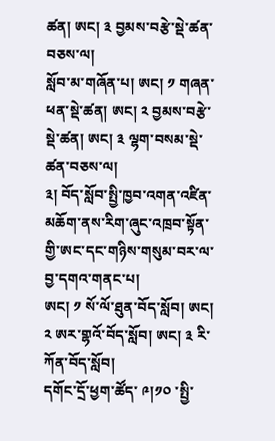ཚན། ཨང། ༣ བྱམས་བརྩེ་སྡེ་ཚན་བཅས་ལ།
སློབ་མ་གཞོན་པ། ཨང། ༡ གཞན་ཕན་སྡེ་ཚན། ཨང། ༢ བྱམས་བརྩེ་སྡེ་ཚན། ཨང། ༣ ལྷག་བསམ་སྡེ་ཚན་བཅས་ལ།
༣། བོད་སློབ་སྤྱི་ཁྱབ་འགན་འཛིན་མཆོག་ནས་རིག་ཞུང་འཁྲབ་སྟོན་གྱི་ཨང་དང་གཉིས་གསུམ་བར་ལ་བྱ་དགའ་གནང་པ།
ཨང། ༡ སོ་ལོ་ཐུན་བོད་སློབ། ཨང། ༢ ཨར་གྷའོ་བོད་སློབ། ཨང། ༣ རི་ཀོན་བོད་སློབ།
དགོང་དྲོ་ཕྱག་ཚོད་ ༩།༡༠ ་སྤྱི་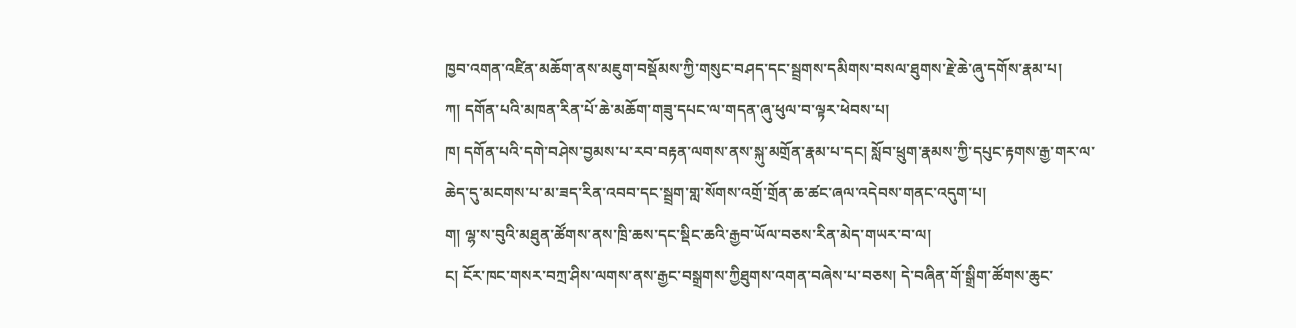ཁྱབ་འགན་འཛིན་མཆོག་ནས་མཇུག་བསྡོམས་ཀྱི་གསུང་བཤད་དང་སྦྲགས་དམིགས་བསལ་ཐུགས་རྗེ་ཆེ་ཞུ་དགོས་རྣམ་པ།
ཀ། དགོན་པའི་མཁན་རིན་པོ་ཆེ་མཆོག་གཟུ་དཔང་ལ་གདན་ཞུ་ཕུལ་བ་ལྟར་ཕེབས་པ།
ཁ། དགོན་པའི་དགེ་བཤེས་བྱམས་པ་རབ་བརྟན་ལགས་ནས་སྐུ་མགྲོན་རྣམ་པ་དང། སློབ་ཕྲུག་རྣམས་ཀྱི་དཔུང་རྟགས་རྒྱ་གར་ལ་ཆེད་དུ་མངགས་པ་མ་ཟད་རིན་འབབ་དང་སྦྲག་གླ་སོགས་འགྲོ་གྲོན་ཆ་ཚང་ཞལ་འདེབས་གནང་འདུག་པ།
ག། ལྷ་ས་བུའི་མཐུན་ཚོགས་ནས་ཁྲི་ཆས་དང་སྡིང་ཆའི་རྒྱབ་ཡོལ་བཅས་རིན་མེད་གཡར་བ་ལ།
ང། ངོར་ཁང་གསར་བཀྲ་ཤིས་ལགས་ནས་རྒྱང་བསྒྲགས་ཀྱིཐུགས་འགན་བཞེས་པ་བཅས། དེ་བཞིན་གོ་སྒྲིག་ཚོགས་ཆུང་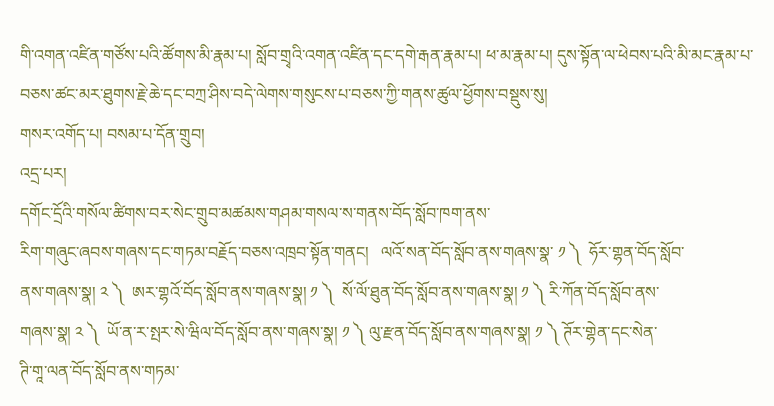གི་འགན་འཛིན་གཙོས་པའི་ཚོགས་མི་རྣམ་པ། སློབ་གྲྭའི་འགན་འཛིན་དང་དགེ་རྒན་རྣམ་པ། ཕ་མ་རྣམ་པ། དུས་སྟོན་ལ་ཕེབས་པའི་མི་མང་རྣམ་པ་བཅས་ཚང་མར་ཐུགས་རྗེ་ཆེ་དང་བཀྲ་ཤིས་བདེ་ལེགས་གསུངས་པ་བཅས་ཀྱི་གནས་ཚུལ་ཕྱོགས་བསྡུས་སུ།
གསར་འགོད་པ། བསམ་པ་དོན་གྲུབ།
འདྲ་པར།
དགོང་དྲོའི་གསོལ་ཚིགས་བར་སེང་གྲུབ་མཚམས་གཤམ་གསལ་ས་གནས་བོད་སློབ་ཁག་ནས་
རིག་གཞུང་ཞབས་གཞས་དང་གཏམ་བརྗོད་བཅས་འཁྲབ་སྟོན་གནང།   ལའོ་སན་བོད་སློབ་ནས་གཞས་སྣ་ ༡ ༽  ཧོར་གྷན་བོད་སློབ་
ནས་གཞས་སྣ། ༢ ༽  ཨར་གྷའོ་བོད་སློབ་ནས་གཞས་སྣ། ༡ ༽  སོ་ལོ་ཐུན་བོད་སློབ་ནས་གཞས་སྣ། ༡ ༽ རི་ཀོན་བོད་སློབ་ནས་
གཞས་སྣ། ༢ ༽  ཡོ་ན་ར་སྤར་སེ་ཝིལ་བོད་སློབ་ནས་གཞས་སྣ། ༡ ༽ ལུ་རྫན་བོད་སློབ་ནས་གཞས་སྣ། ༡ ༽ ཊོར་གྷེན་དང་སེན་
ཊི་གཱ་ལན་བོད་སློབ་ནས་གཏམ་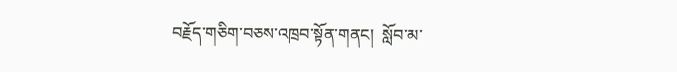བརྗོད་གཅིག་བཅས་འཁྲབ་སྟོན་གནང།  སློབ་མ་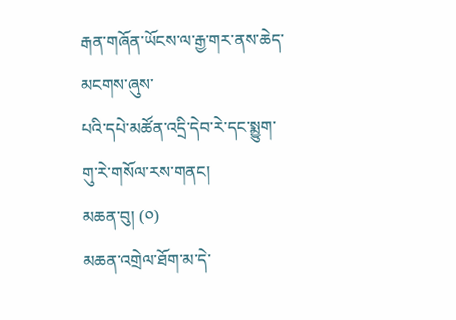རྒན་གཞོན་ཡོངས་ལ་རྒྱ་གར་ནས་ཆེད་མངགས་ཞུས་
པའི་དཔེ་མཚོན་འདྲི་དེབ་རེ་དང་སྨྱུག་གུ་རེ་གསོལ་རས་གནང།
མཆན་བུ། (༠)
མཆན་འགྲེལ་ཐོག་མ་དེ་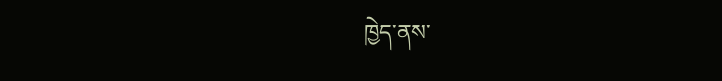ཁྱེད་ནས་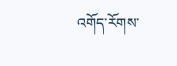འགོད་རོགས་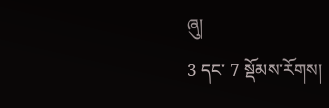ཞུ།
3 དང་ 7 སྡོམས་རོགས།